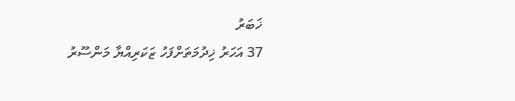ޚަބަރު
37 އަހަރު ޚިދުމަތަށްފަހު ޒަކަރިއްޔާ މަންސޫރު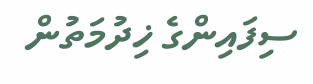ސިފައިންގެ ޚިދުމަތުން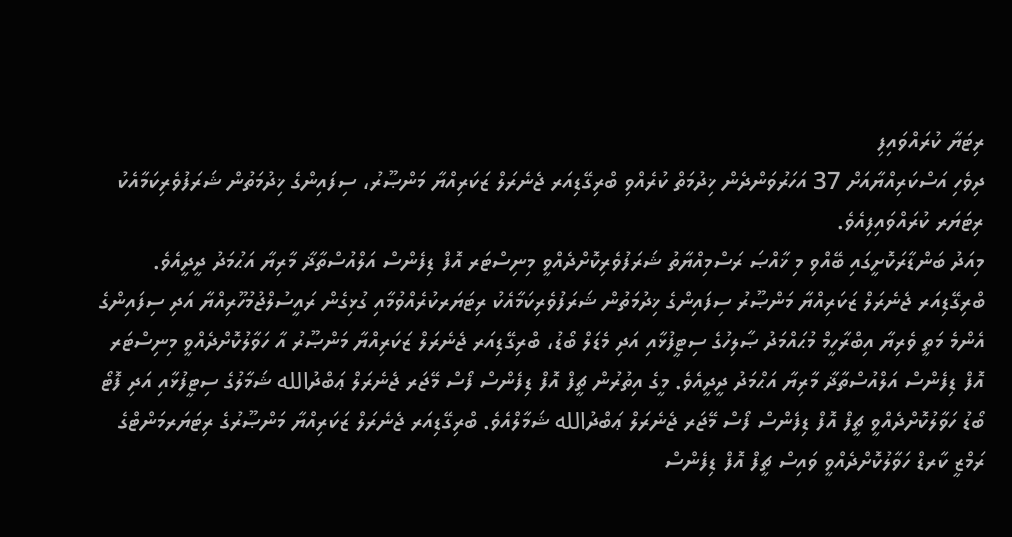ރިޓަޔާ ކުރައްވައިފި
ދިވެހި އަސްކަރިއްޔާއަށް 37 އަހަރުވަންދެން ޚިދުމަތް ކުރެއްވި ބްރިގޭޑިއަރ ޖެނެރަލް ޒަކަރިއްޔާ މަންޞޫރު، ސިފައިންގެ ޚިދުމަތުން ޝަރަފުވެރިކަމާއެކު ރިޓަޔަރ ކުރައްވައިފިއެވެ.
މިއަދު ބަންޑާރަކޮށީގައި ބޭއްވި މި ޚާއްޞަ ރަސްމިއްޔާތު ޝަރަފުވެރިކޮށްދެއްވީ މިނިސްޓަރ އޮފް ޑިފެންސް އަލްއުސްތާޛާ މާރިޔާ އަޙުމަދު ދީދީއެވެ.
ބްރިގޭޑިއަރ ޖެނެރަލް ޒަކަރިއްޔާ މަންޞޫރު ސިފައިންގެ ޚިދުމަތުން ޝަރަފުވެރިކަމާއެކު ރިޓަޔަރކުރެއްވުމާއި ގުޅިގެން ރައީސުލްޖުމުހޫރިއްޔާ އަދި ސިފައިންގެ އެންމެ މަތީ ވެރިޔާ އިބްރާހީމް މުޙައްމަދު ޞާލިހުގެ ސިޓީފުޅާއި އަދި މެޑަލް ބޯޑު، ބްރިގޭޑިއަރ ޖެނެރަލް ޒަކަރިއްޔާ މަންޞޫރު އާ ހަވާލުކޮށްދެއްވީ މިނިސްޓަރ އޮފް ޑިފެންސް އަލްއުސްތާޛާ މާރިޔާ އަޙްމަދު ދީދީއެވެ. މީގެ އިތުރުން ޗީފް އޮފް ޑިފެންސް ފޯސް މޭޖަރ ޖެނެރަލް ޢަބްދުالله ޝަމާލުގެ ސިޓީފުޅާއި އަދި ފޮޓޯ ބޯޑު ހަވާލުކޮށްދެއްވީ ޗީފް އޮފް ޑިފެންސް ފޯސް މޭޖަރ ޖެނެރަލް ޢަބްދުالله ޝަމާލްއެވެ. ބްރިގޭޑިއަރ ޖެނެރަލް ޒަކަރިއްޔާ މަންޞޫރުގެ ރިޓަޔަރމަންޓްގެ ރަމްޒީ ކާރޑް ހަވާލުކޮށްދެއްވީ ވައިސް ޗީފް އޮފް ޑިފެންސް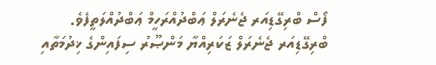ފޯސް ބްރިގޭޑިއަރ ޖެނެރަލް ޢަބްދުއްރަހީމް ޢަބްދުއްލަތީފެވެ.
ބްރިގޭޑިއަރ ޖެނެރަލް ޒަކަރިއްޔާ މަންޞޫރު ސިފައިންގެ ޚިދުމަތާއި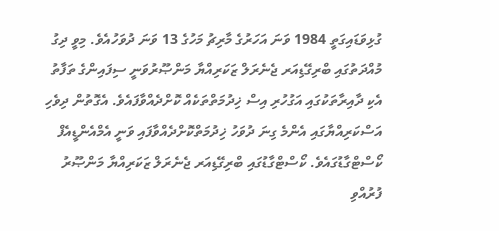ގުޅިވަޑައިގަތީ 1984 ވަނަ އަހަރުގެ މާރިޗު މަހުގެ 13 ވަނަ ދުވަހުއެވެ. މިވީ ދިގު މުއްދަތުގައި ބްރިގޭޑިއަރ ޖެނެރަލް ޒަކަރިއްޔާ މަންޞޫރުވަނީ ސިފައިންގެ ތަފާތު އެކި ދާއިރާތަކުގައި އަގުހުރި އިސް ޚިދުމަތްތަކެއް ކޮށްދެއްވާފައެވެ. އެގޮތުން ދިވެހި އަސްކަރިއްޔާގައި އެންމެ ގިނަ ދުވަހު ޚިދުމަތްކޮށްދެއްވާފައި ވަނީ އެމްއެންޑީއެފް ކޯސްޓްގާޑުގައެވެ. ކޯސްޓްގާޑުގައި ބްރިގޭޑިއަރ ޖެނެރަލް ޒަކަރިއްޔާ މަންޞޫރު ފުރުއްވި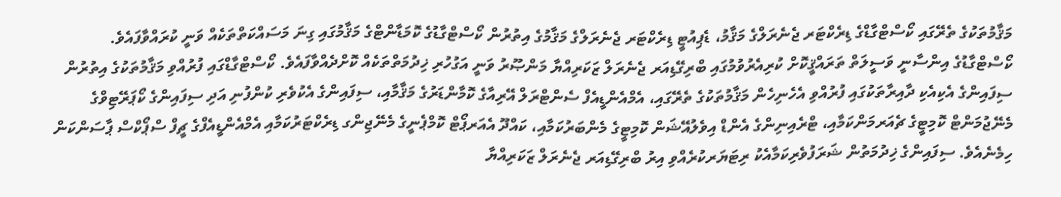މަޤާމުތަކުގެ ތެރޭގައި ކޯސްޓްގާޑްގެ ޑިރެކްޓަރ ޖެނެރަލްގެ މަޤާމު، ޑެޕިއުޓީ ޑިރެކްޓަރ ޖެނެރަލްގެ މަޤާމުގެ އިތުރުން ކޯސްޓްގާޑުގެ ކޮމަޑާންޓްގެ މަޤާމުގައި ގިނަ މަސައްކަތްތަކެއް ވަނީ ކުރައްވާފައެވެ.
ކޯސްޓްގާޑުގެ އިންސާނީ ވަސީލަތް ތަރައްޤީކޮށް ކުރިއެރުވުމުގައި ބްރިގޭޑިއަރ ޖެނެރަލް ޒަކަރިއްޔާ މަންޞޫރު ވަނީ އަގުހުރި ޚިދުމަތްތަކެއް ކޮށްދެއްވާފައެވެ. ކޯސްޓްގާޑްގައި ފުރުއްވި މަޤާމުތަކުގެ އިތުރުން ސިފައިންގެ އެކިއެކި ދާއިރާތަކުގައި ފުރުއްވި އެހެނިހެން މަޤާމުތަކުގެ ތެރޭގައި، އެމްއެންޑީއެފް ސެންޓްރަލް އޭރިއާގެ ކޮމާންޑަރުގެ މަޤާމާއި، ސިފައިންގެ އެކުވެރި ކުންފުނި އަދި ސިފައިންގެ ކޯޕަރޭޓިވްގެ މެނޭޖުމަންޓް ކޮމިޓީގެ ޗެއަރމަންކަމާއި، ޓްރެއިނިންގެ އެންޑް އިވެލުއޭޝަން ކޮމިޓީގެ މެންބަރުކަމާއި، ކައްދޫ އެއަރޕޯޓް ކޮމްޕެނީގެ މެނޭޖިންގ ޑިރެކްޓަރުކަމާއި އެމްއެންޑީއެފްގެ ޗީފް ސްޕޯކްސް ޕާސަންކަން ހިމެނެއެވެ. ސިފައިންގެ ޚިދުމަތުން ޝަރަފުވެރިކަމާއެކު ރިޓަޔަރކުރެއްވި އިރު ބްރިގޭޑިއަރ ޖެނެރަލް ޒަކަރިއްޔާ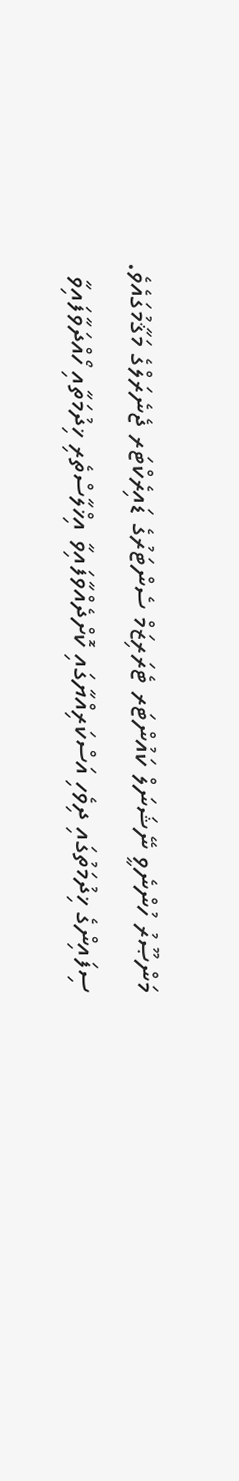މަންޞޫރު ހުންނެވީ ނޭޝަނަލް ކައުންޓަރ ޓެރަރިޒަމް ސެންޓަރުގެ ޑައިރެކްޓަރ ޖެނެރަލްގެ މަޤާމުގައެވެ.
ސިފައިންގެ ޚިދުމަތުގައި ދިވެހި އަސްކަރިއްޔާގައި ކޮށްދެއްވާފައިވާ އިޚްލާސްތެރި ޚިދުމަތާއި ހޯއްދަވާފައިވާ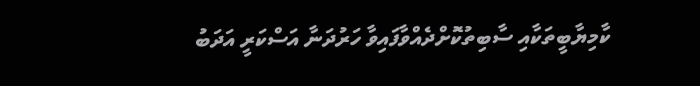ކާމިޔާބީތަކާއި ސާބިތުކޮށްދެއްވާފައިވާ ހަރުދަނާ އަސްކަރީ އަދަބު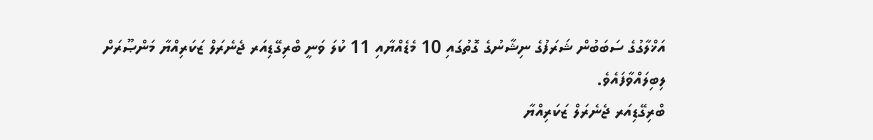އަޚްލާގުގެ ސަބަބުން ޝަރަފުގެ ނިޝާނުގެ ގޮތުގައި 10 މެޑެއްޔާއި 11 ކުލަ ވަނީ ބްރިގޭޑިއަރ ޖެނެރަލް ޒަކަރިއްޔާ މަންޞޫރަށް ލިބިލައްވާފައެވެ.
ބްރިގޭޑިއަރ ޖެނެރަލް ޒަކަރިއްޔާ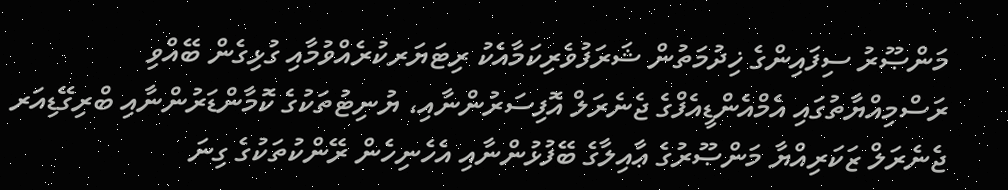މަންޞޫރު ސިފައިންގެ ޚިދުމަތުން ޝަރަފުވެރިކަމާއެކު ރިޓަޔަރކުރެއްވުމާއި ގުޅިގެން ބޭއްވި ރަސްމިއްޔާތުގައި އެމްއެންޑީއެފްގެ ޖެނެރަލް އޮފިސަރުންނާއި، ޔުނިޓުތަކުގެ ކޮމާންޑަރުންނާއި ބްރިގޭޑިއަރ ޖެނެރަލް ޒަކަރިއްޔާ މަންޞޫރުގެ ޢާއިލާގެ ބޭފުޅުންނާއި އެހެނިހެން ރޭންކުތަކުގެ ގިނަ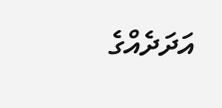އަދަދެއްގެ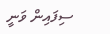ސިފައިން ވަނީ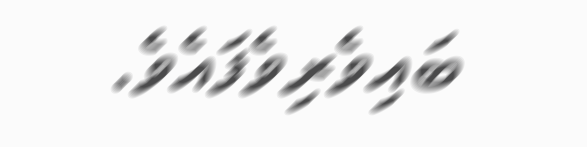ބައިވެރިވެފައެވެ.